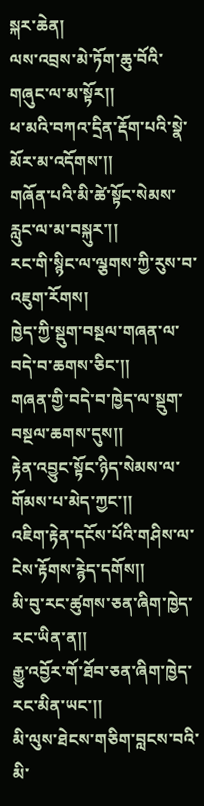སྐར་ཆེན།
ལས་འབྲས་མེ་ཏོག་ཆུ་བོའི་གཞུང་ལ་མ་སྟོར།།
ཕ་མའི་བཀའ་དྲིན་རྡོག་པའི་སྣེ་མོར་མ་འདོགས་།།
གཞོན་པའི་མི་ཚེ་སྟོང་སེམས་རླུང་ལ་མ་བསྐུར་།།
རང་གི་སྙིང་ལ་ལྕགས་ཀྱི་རུས་བ་འཇུག་རོགས།
ཁྱེད་ཀྱི་སྡུག་བསྔལ་གཞན་ལ་བདེ་བ་ཆགས་ཅིང་།།
གཞན་གྱི་བདེ་བ་ཁྱེད་ལ་སྡུག་བསྔལ་ཆགས་དུས།།
རྟེན་འབྱུང་སྟོང་ཉིད་སེམས་ལ་གོམས་པ་མེད་ཀྱང་།།
འཇིག་རྟེན་དངོས་པོའི་གཤིས་ལ་ངེས་རྟོགས་རྙེད་དགོས།།
མི་བུ་རང་ཚུགས་ཅན་ཞིག་ཁྱེད་རང་ཡིན་ན།།
རྒྱུ་འབྱོར་གོ་ཐོབ་ཅན་ཞིག་ཁྱེད་རང་མིན་ཡང་།།
མི་ལུས་ཐེངས་གཅིག་བླངས་བའི་མི་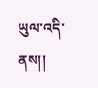ཡུལ་འདི་ནས།།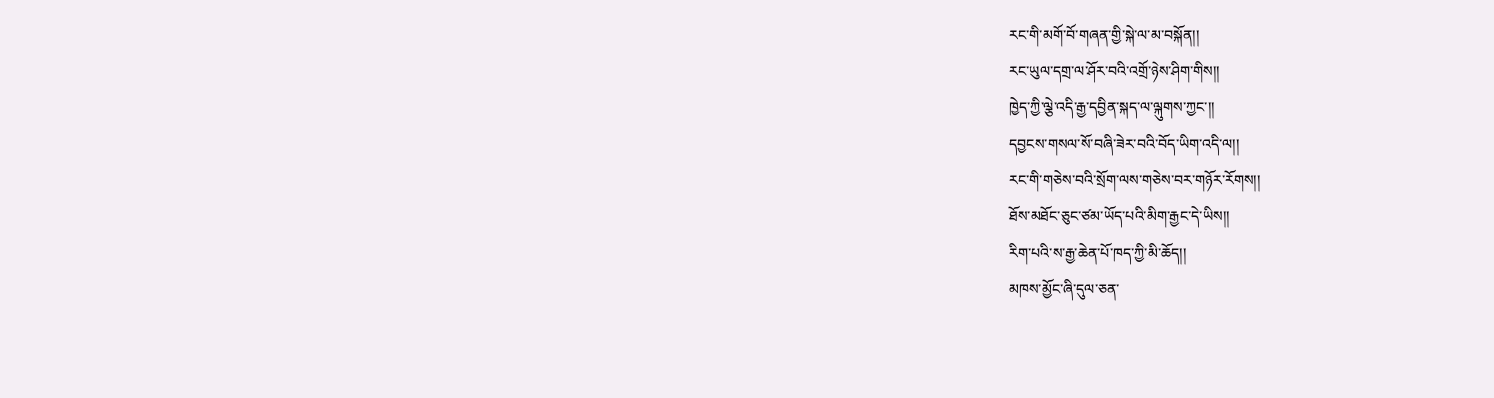རང་གི་མགོ་བོ་གཞན་གྱི་སྐེ་ལ་མ་བསྐོན།།
རང་ཡུལ་དགྲ་ལ་ཤོར་བའི་འགྲོ་ཉེས་ཤིག་གིས།།
ཁྱེད་ཀྱི་ལྕེ་འདི་རྒྱ་དབྱིན་སྐད་ལ་ལྐུགས་ཀྱང་།།
དབྱངས་གསལ་སོ་བཞི་ཟེར་བའི་བོད་ཡིག་འདི་ལ།།
རང་གི་གཅེས་བའི་སྲོག་ལས་གཅེས་བར་གཉོར་རོགས།།
ཐོས་མཐོང་ཅུང་ཙམ་ཡོད་པའི་མིག་རྒྱང་དེ་ཡིས།།
རིག་པའི་ས་རྒྱ་ཆེན་པོ་ཁད་ཀྱི་མི་ཆོད།།
མཁས་མྱོང་ཞི་དུལ་ཅན་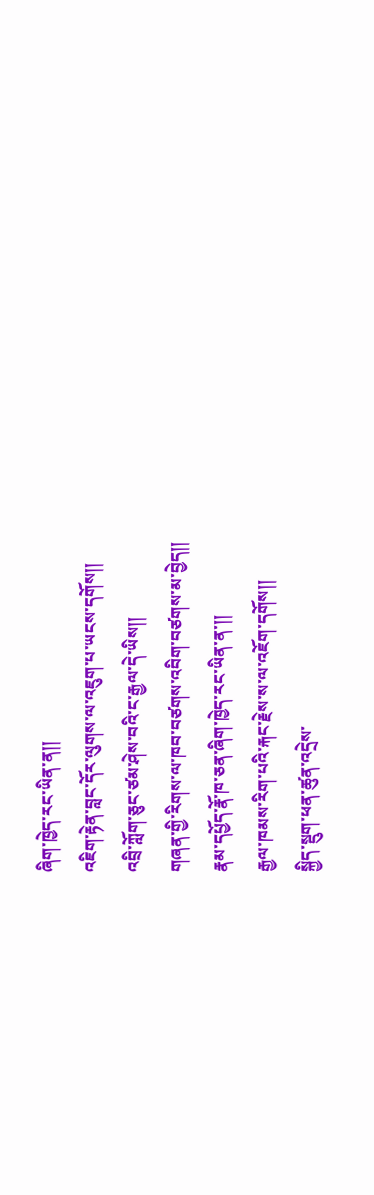ཞིག་ཁྱེད་རང་ཡིན་ན།།
འཇིག་རྟེན་བླང་དོར་ལུགས་ལ་འཇུག་པ་ཡངས་དགོས།།
འབྲི་ཀློག་ཅུང་ཙམ་ཤེས་བའི་ང་རྒྱལ་དེ་ཡིས།།
གཞན་གྱི་རིགས་ལ་ཁབ་བཙགས་འབིག་བཙགས་མ་བྱེད།།
རྣམ་དཔྱོད་རྣོ་ཁ་ཅན་ཞིག་ཁྱེད་རང་ཡིན་ན་།།
རྒྱལ་ཁམས་རིག་པའི་རྐང་རྗེས་ས་ལ་འཇོག་དགོས།།
སྐྱིད་སྡུག་ཕན་ཚུན་འདྲེས་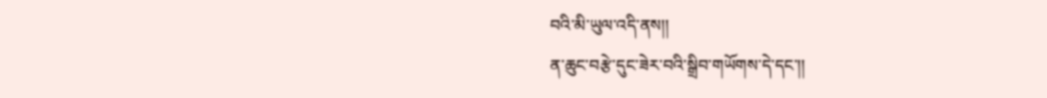བའི་མི་ཡུལ་འདི་ནས།།
ན་ཆུང་བརྩེ་དུང་ཟེར་བའི་སྒྲིབ་གཡོགས་དེ་དང་།།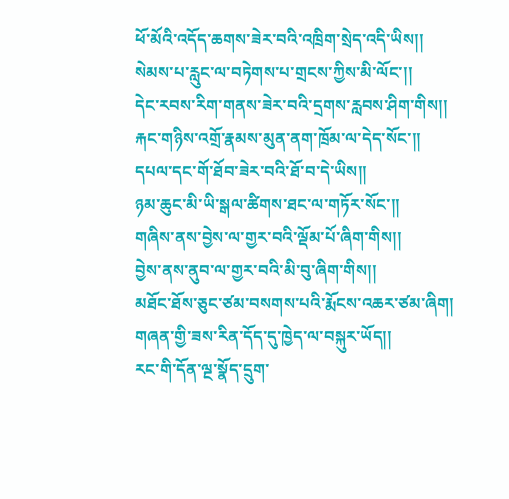ཕོ་མོའི་འདོད་ཆགས་ཟེར་བའི་འཁྲིག་སྲེད་འདི་ཡིས།།
སེམས་པ་རླུང་ལ་བཏེགས་པ་གྲངས་ཀྱིས་མི་ལོང་།།
དེང་རབས་རིག་གནས་ཟེར་བའི་དྲགས་རླབས་ཤིག་གིས།།
རྐང་གཉིས་འགྲོ་རྣམས་མུན་ནག་ཁྲོམ་ལ་དེད་སོང་།།
དཔལ་དང་གོ་ཐོབ་ཟེར་བའི་ཐོ་བ་དེ་ཡིས།།
ཉམ་ཆུང་མི་ཡི་སྒལ་ཚིགས་ཐང་ལ་གཏོར་སོང་།།
གཞིས་ནས་བྱེས་ལ་གྱར་བའི་ལྡོམ་པོ་ཞིག་གིས།།
བྱེས་ནས་ནུབ་ལ་གྱར་བའི་མི་བུ་ཞིག་གིས།།
མཐོང་ཐོས་ཅུང་ཙམ་བསགས་པའི་རྨོངས་འཆར་ཙམ་ཞིག།
གཞན་གྱི་ཟས་རིན་དོད་དུ་ཁྱེད་ལ་བསྐུར་ཡོད།།
རང་གི་དོན་ལྔ་སྣོད་དྲུག་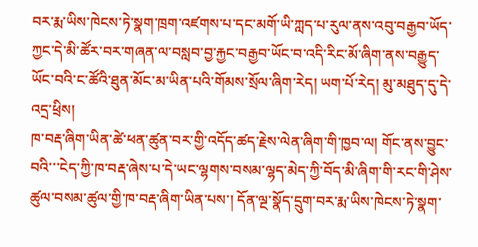བར་རྨ་ཡིས་ཁེངས་ཏེ་སྣག་ཁྲག་འཛགས་པ་དང་མགོ་ཡི་ཀླད་པ་རུལ་ནས་འབུ་བརྒྱབ་ཡོད་ཀྱང་དེ་མི་ཚོར་བར་གཞན་ལ་བསླབ་བྱ་རྐྱང་བརྒྱབ་ཡོང་བ་འདི་རིང་མོ་ཞིག་ནས་བརྒྱུད་ཡོང་བའི་ང་ཚོའི་ཐུན་མོང་མ་ཡིན་པའི་གོམས་སྲོལ་ཞིག་རེད། ཡག་པོ་རེད། མུ་མཐུད་དུ་དེ་འདྲ་ཕྲིས།
ཁ་བརྡ་ཞིག་ཡིན་ཚེ་ཕན་ཚུན་བར་གྱི་འདོད་ཚད་རྗེས་ལེན་ཞིག་གི་ཁྱབ་ལ། གོང་ནས་བྱུང་བའི་་་ངེད་ཀྱི་ཁ་བརྡ་ཞེས་པ་དེ་ཡང་ལྷགས་བསམ་ལྷད་མེད་ཀྱི་བོད་མི་ཞིག་གི་རང་གི་ཤེས་ཚུལ་བསམ་ཚུལ་གྱི་ཁ་བརྡ་ཞིག་ཡིན་པས་། དོན་ལྔ་སྣོད་དྲུག་བར་རྨ་ཡིས་ཁེངས་ཏེ་སྣག་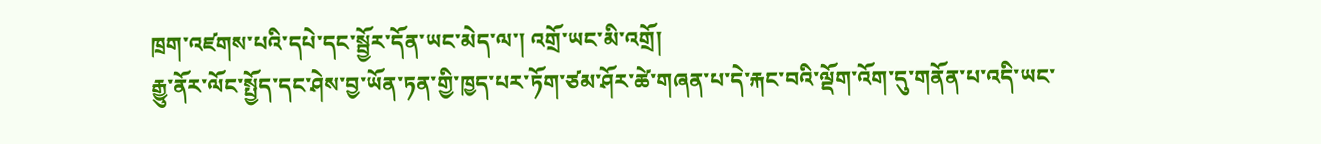ཁྲག་འཛགས་པའི་དཔེ་དང་སྦྱོར་དོན་ཡང་མེད་ལ་། འགྲོ་ཡང་མི་འགྲོ།
རྒྱུ་ནོར་ལོང་སྤྱོད་དང་ཤེས་བྱ་ཡོན་ཏན་གྱི་ཁྱད་པར་ཏོག་ཙམ་ཤོར་ཚེ་གཞན་པ་དེ་རྐང་བའི་ལྡོག་འོག་དུ་གནོན་པ་འདི་ཡང་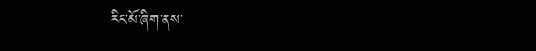རིང་མོ་ཞིག་ནས་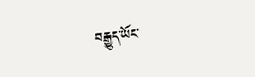བརྒྱུད་ཡོང་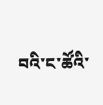བའི་ང་ཚོའི་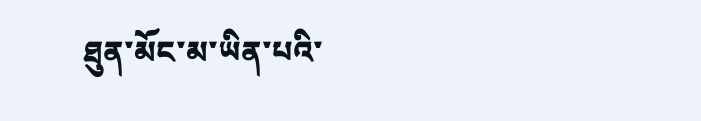ཐུན་མོང་མ་ཡིན་པའི་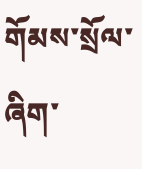གོམས་སྲོལ་ཞིག་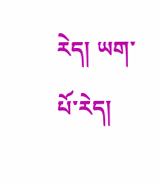རེད། ཡག་པོ་རེད།